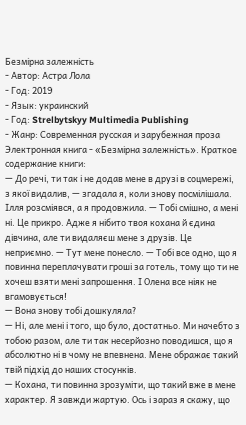Безмірна залежність
- Автор: Астра Лола
- Год: 2019
- Язык: украинский
- Год: Strelbytskyy Multimedia Publishing
- Жанр: Современная русская и зарубежная проза
Электронная книга - «Безмірна залежність». Краткое содержание книги:
— До речі, ти так і не додав мене в друзі в соцмережі, з якої видалив, — згадала я, коли знову посмілішала. Ілля розсміявся, а я продовжила. — Тобі смішно, а мені ні. Це прикро. Адже я нібито твоя кохана й єдина дівчина, але ти видаляєш мене з друзів. Це неприємно. — Тут мене понесло. — Тобі все одно, що я повинна переплачувати гроші за готель, тому що ти не хочеш взяти мені запрошення. І Олена все ніяк не вгамовується!
— Вона знову тобі дошкуляла?
— Ні, але мені і того, що було, достатньо. Ми начебто з тобою разом, але ти так несерйозно поводишся, що я абсолютно ні в чому не впевнена. Мене ображає такий твій підхід до наших стосунків.
— Кохана, ти повинна зрозуміти, що такий вже в мене характер. Я завжди жартую. Ось і зараз я скажу, що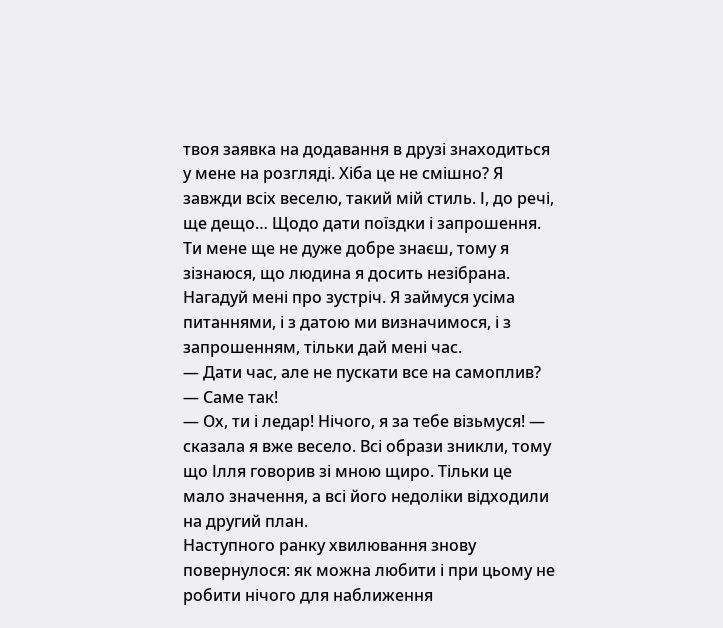твоя заявка на додавання в друзі знаходиться у мене на розгляді. Хіба це не смішно? Я завжди всіх веселю, такий мій стиль. І, до речі, ще дещо… Щодо дати поїздки і запрошення. Ти мене ще не дуже добре знаєш, тому я зізнаюся, що людина я досить незібрана. Нагадуй мені про зустріч. Я займуся усіма питаннями, і з датою ми визначимося, і з запрошенням, тільки дай мені час.
— Дати час, але не пускати все на самоплив?
— Саме так!
— Ох, ти і ледар! Нічого, я за тебе візьмуся! — сказала я вже весело. Всі образи зникли, тому що Ілля говорив зі мною щиро. Тільки це мало значення, а всі його недоліки відходили на другий план.
Наступного ранку хвилювання знову повернулося: як можна любити і при цьому не робити нічого для наближення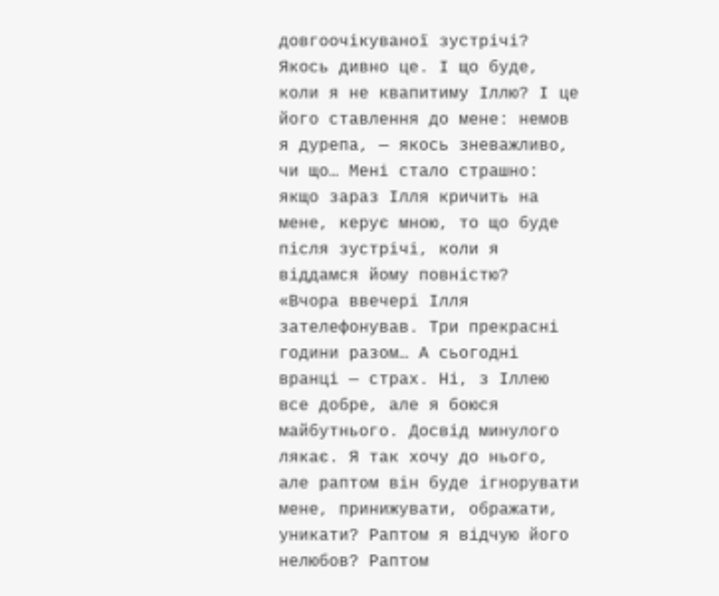довгоочікуваної зустрічі? Якось дивно це. І що буде, коли я не квапитиму Іллю? І це його ставлення до мене: немов я дурепа, — якось зневажливо, чи що… Мені стало страшно: якщо зараз Ілля кричить на мене, керує мною, то що буде після зустрічі, коли я віддамся йому повністю?
«Вчора ввечері Ілля зателефонував. Три прекрасні години разом… А сьогодні вранці — страх. Ні, з Іллею все добре, але я боюся майбутнього. Досвід минулого лякає. Я так хочу до нього, але раптом він буде ігнорувати мене, принижувати, ображати, уникати? Раптом я відчую його нелюбов? Раптом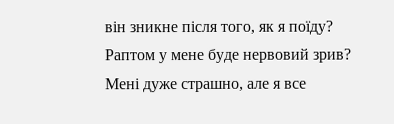він зникне після того, як я поїду? Раптом у мене буде нервовий зрив? Мені дуже страшно, але я все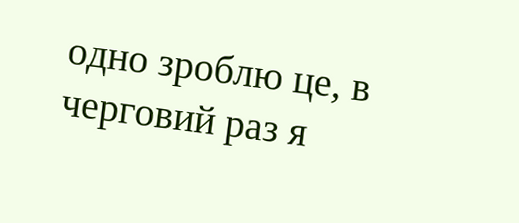одно зроблю це, в черговий раз я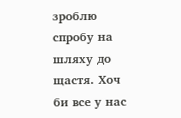зроблю спробу на шляху до щастя. Хоч би все у нас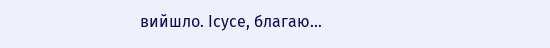вийшло. Ісусе, благаю…